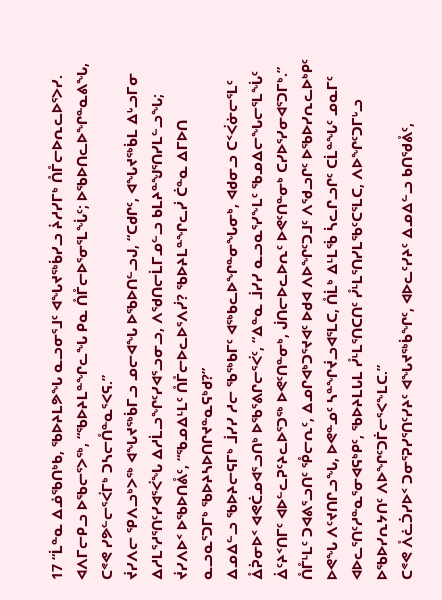17 “ᒫᓐᓇ ᐃᓅᖃᑎᒃᑲ, ᖃᐅᔨᒪᕗᖓ ᓇᓗᓂᕐᒧᑦ ᐊᖓᔪᖅᑳᓯᓗ ᔩᓱᓯᒥᒃ ᑍᒤᓕᐅᕆᓚᐅᕐᐳᓯ.
ᐊᐱᒥᓕᑭᓗ ᐅᖃᓕᕐᐳᖅ, “ᖃᐅᔨᒪᓐᖏᓚᖓ ᑭᓇ ᑍᒤᓕᐅᕐᓂᕐᒪᖔᑦ; ᐅᖃᐅᑎᓚᐅᖏᓐᓇᕕᖓ, ᑕᕝᕙ ᓯᕗᓪᓕᕐᐹᒥᒃ ᑐᓴᓕᑍᓐᓇᕐᐸᕋ.”
ᔫᓯᐱᓕ ᕿᐱᓗᒃᐳᖅ ᐊᖓᔪᖅᑳᒥᓗ ᓄᓕᐊᖓ ᐅᖃᐅᑎᓪᓗᒍ, “ᑕᑯᒋᑦ, ᐊᖓᔪᖅᑳᒪ ᐃᒡᓗᒥᓂ ᐃᓱᒪᕐᓱᕐᑎᑦᓯᐊᕐᐹᖓ ᐃᓱᒫᓗᖏᑦᓯᐊᕐᓗᓂᓗ, ᐱᖁᑎᓕᒫᒥᓄᓪᓗ ᑲᒪᔨᓐᖑᕐᑎᓯᒪᓪᓗᖓ;
ᔫᓯᐱᐅᑉ ᐅᖃᐅᑎᕔᑦ, “ᖃᓄᐃᒻᒪᑦ ᑍᒤᓕᐅᓚᐅᕐᐱᓰ? ᖃᐅᔨᒪᓐᖏᓚᓰ ᑖᓐᓇ ᐃᒥᐅᑎ ᓇᓗᓇᕐᑐᒥᒃ ᖃᐅᔨᓴᐅᑎᒋᔪᓐᓇᕋᒃᑯ?”
ᐃᓄᐃᓪᓗ ᖃᐅᔨᓕᕋᒥᒃ ᒨᓯᓯ ᓱᓕ ᖃᖅᑲᒥᑦ ᐊᖅᑲᓚᐅᖏᓐᓂᖓᓂᒃ, ᐊᑯᓂᓗ ᑕᑉᐹᓃᓕᕐᒪᑦ ᐂᕉᓂᐅᑉ ᐊᕙᑖᓄᐊᕐᓗᑎᒃ ᐅᖃᕐᕕᒋᓕᕐᐹᑦ, “ᐃᓐᓇ ᒨᓯᓯ ᓇᓗᓇᕐᓯᖕᒪᑦ ᖃᓄᐃᓕᖓᓕᕐᒪᖔᑦ ᐄᑦᔨᑉᑎᒥᑦ ᐊᐅᓪᓚᕈᑦᔨᓚᐅᕐᑐᖅ ᐅᕙᑦᑎᓐᓂᒃ, ᒎᑎᓕᐅᓚᐅᕆᑦ ᐅᕙᑦᑎᓐᓂᒃ ᑕᓯᐅᕐᓯᓂᐊᕐᑐᒥᒃ.”
ᑍᒤᒻᒪᑦ ᑐᐊᕕᕐᓗᑎᑦ ᕾᓕᕆᑦ, ᐃᓄᒋᐊᒃᑐᕐᔪᐊᑦ ᐅᑯᐊ ᐱᐅᖏᑦᑐᒧᑦ ᐱᖁᓗᒋᑦ ᐅᖃᐅᓯᕆᓚᐅᒃᑭᑦ ᐅᕙᖓ ᐱᑦᔪᑎᒋᓗᖓ, ᐅᕙᓐᓄᑦ ᓴᓐᖏᔫᓗᐊᕐᒪᑕ, ᑍᒫᒃ ᐃᒻᒪᖄ ᓵᓚᒋᓗᒋᑦ ᑕᒫᓐᖓᑦ ᓄᓇᒥᑦ ᐊᐅᓚᕐᑎᑦᓱᓐᓇᕐᓂᐊᕋᒃᑭᑦ, ᖃᐅᔨᒪᒐᒪ ᓮᒻᒪᕐᑎᑕᑎᑦ ᓮᒻᒪᕐᑎᓯᒪᖃᑦᑕᕐᒪᑕ, ᐱᐅᖏᑦᑐᒥᒡᓗ ᐅᖃᐅᓯᕆᔭᑎᑦ ᐱᐅᖏᑦᑐᒦᓕᕐᐸᖕᒪᑕ.”
ᑕᕝᕙ ᐰᓛᑑᓯᐅᑉ ᑐᓂᕐᕈᓯᕐᑎᑦᓯᔨᑦ ᐊᖓᔪᖅᑳᖏᑦ, ᐊᐅᓚᑦᓯᔨᑦ ᐃᓄᐃᓪᓗ ᑲᑎᖁᕔᑦ,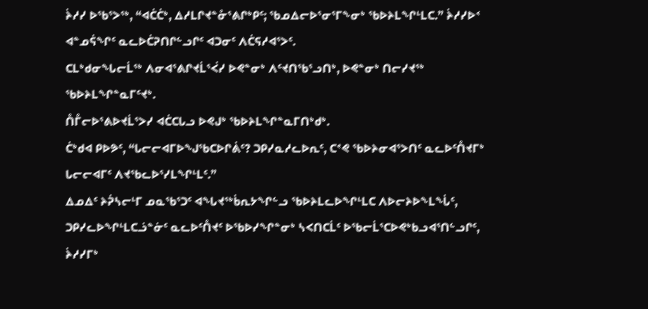ᔩᓱᓯ ᐅᖃᕐᐳᖅ, “ᐊᑖᑖᒃ, ᐃᓱᒪᒋᔪᓐᓁᕐᕕᒋᒃᑭᑦ; ᖃᓄᐃᓕᐅᕐᓂᕐᒥᖕᓂᒃ ᖃᐅᔨᒪᖏᒻᒪᑕ.” ᔩᓱᓯᐅᑉ ᐊᓐᓄᕌᖏᑦ ᓇᓚᐅᑖᕈᑎᒋᓪᓗᒋᑦ ᐊᑐᓂᑦ ᐱᑖᕋᓱᐊᕐᐳᑦ.
ᑕᒪᒃᑯᓂᖓᓕᒫᖅ ᐱᓂᐊᕐᕕᒋᔪᒫᕐᐹᓯ ᐅᕙᓐᓂᒃ ᐱᑦᔪᑎᖃᕐᓗᑎᒃ, ᐅᕙᓐᓂᒃ ᑎᓕᓯᔪᖅ ᖃᐅᔨᒪᖏᓐᓇᒥᑦᔪᒃ.
ᑍᒤᓕᐅᕐᕕᐅᔪᒫᕐᐳᓯ ᐊᑖᑕᒐᓗ ᐅᕙᒍᒃ ᖃᐅᔨᒪᖏᓐᓇᒥᑎᒃᑯᒃ.
ᑖᒃᑯᐊ ᑭᐅᕗᑦ, “ᒐᓕᓕᐊᒥᐅᖑᖃᑕᐅᒋᕖᑦ? ᑐᑭᓯᓇᓱᓚᐅᕆᑦ, ᑕᕝᕙ ᖃᐅᔨᓂᐊᕐᐳᑎᑦ ᓇᓚᐅᑦᑍᔪᒥᒃ ᒐᓕᓕᐊᒥᑦ ᐱᔪᖃᓚᐅᕐᓯᒪᖏᒻᒪᑦ.”
ᐃᓄᐃᑦ ᔨᕉᓴᓕᒻᒥ ᓄᓇᖃᕐᑐᑦ ᐊᖓᔪᖅᑳᕆᔭᖏᓪᓗ ᖃᐅᔨᒪᓚᐅᖏᒻᒪᑕ ᐱᐅᓕᔨᐅᖕᒪᖔᑦ, ᑐᑭᓯᓚᐅᖏᒻᒪᑕᓘᓐᓃᑦ ᓇᓚᐅᑦᑍᔪᑦ ᐅᖃᐅᓯᖏᓐᓂᒃ ᓴᐸᑎᑕᒫᑦ ᐅᖃᓕᒫᕐᑕᐅᕙᒃᑲᓗᐊᕐᑎᓪᓗᒋᑦ, ᔩᓱᓯᒥᒃ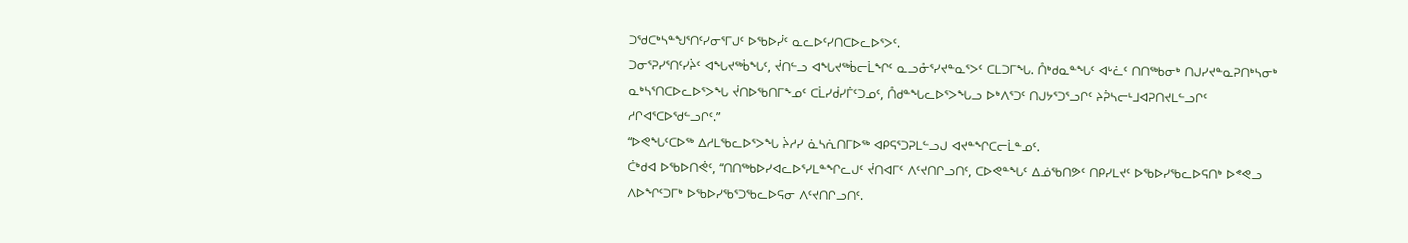ᑐᖁᑕᒃᓴᓐᖑᕐᑎᑦᓯᓂᕐᒥᒍᑦ ᐅᖃᐅᓰᑦ ᓇᓚᐅᑦᓯᑎᑕᐅᓚᐅᕐᐳᑦ.
ᑐᓂᕐᕈᓯᕐᑎᑦᓯᔩᑦ ᐊᖓᔪᖅᑳᖓᑦ, ᔫᑎᓪᓗ ᐊᖓᔪᖅᑳᓕᒫᖏᑦ ᓇᓗᓁᕐᓯᔪᓐᓇᕐᐳᑦ ᑕᒪᑐᒥᖓ. ᑍᒃᑯᓇᓐᖓᑦ ᐊᒡᓛᑦ ᑎᑎᖅᑲᓂᒃ ᑎᒍᓯᔪᓐᓇᕈᑎᒃᓴᓂᒃ ᓇᒃᓴᕐᑎᑕᐅᓚᐅᕐᐳᖓ ᔫᑎᐅᖃᑎᒥᖕᓄᑦ ᑕᒫᓯᑰᓯᒦᑦᑐᓄᑦ, ᑍᑯᓐᖓᓚᐅᕐᐳᖓᓗ ᐅᒃᐱᕐᑐᑦ ᑎᒍᔭᕐᑐᕐᓗᒋᑦ ᔨᕉᓴᓕᒻᒧᐊᕈᑎᔪᒪᓪᓗᒋᑦ ᓱᒋᐊᕐᑕᐅᖁᓪᓗᒋᑦ.”
“ᐅᕙᖓᑦᑕᐅᖅ ᐃᓱᒪᖃᓚᐅᕐᐳᖓ ᔩᓱᓯ ᓈᓴᕇᑎᒥᐅᖅ ᐊᑭᕋᕐᑐᕈᒪᓪᓗᒍ ᐊᔪᓐᖏᑕᓕᒫᓐᓄᑦ.
ᑖᒃᑯᐊ ᐅᖃᐅᑎᕚᑦ, “ᑎᑎᖅᑲᐅᓯᐊᓚᐅᕐᓯᒪᓐᖏᓚᒍᑦ ᔫᑎᐊᒥᑦ ᐱᑦᔪᑎᒋᓗᑎᑦ, ᑕᐅᕙᓐᖓᑦ ᐃᓅᖃᑎᕗᑦ ᑎᑭᓯᒪᔪᑦ ᐅᖃᐅᓯᖃᓚᐅᕋᑎᒃ ᐅᕝᕙᓗ ᐱᐅᖏᑦᑐᒥᒃ ᐅᖃᐅᓯᖃᕐᑐᖃᓚᐅᕋᓂ ᐱᑦᔪᑎᒋᓗᑎᑦ.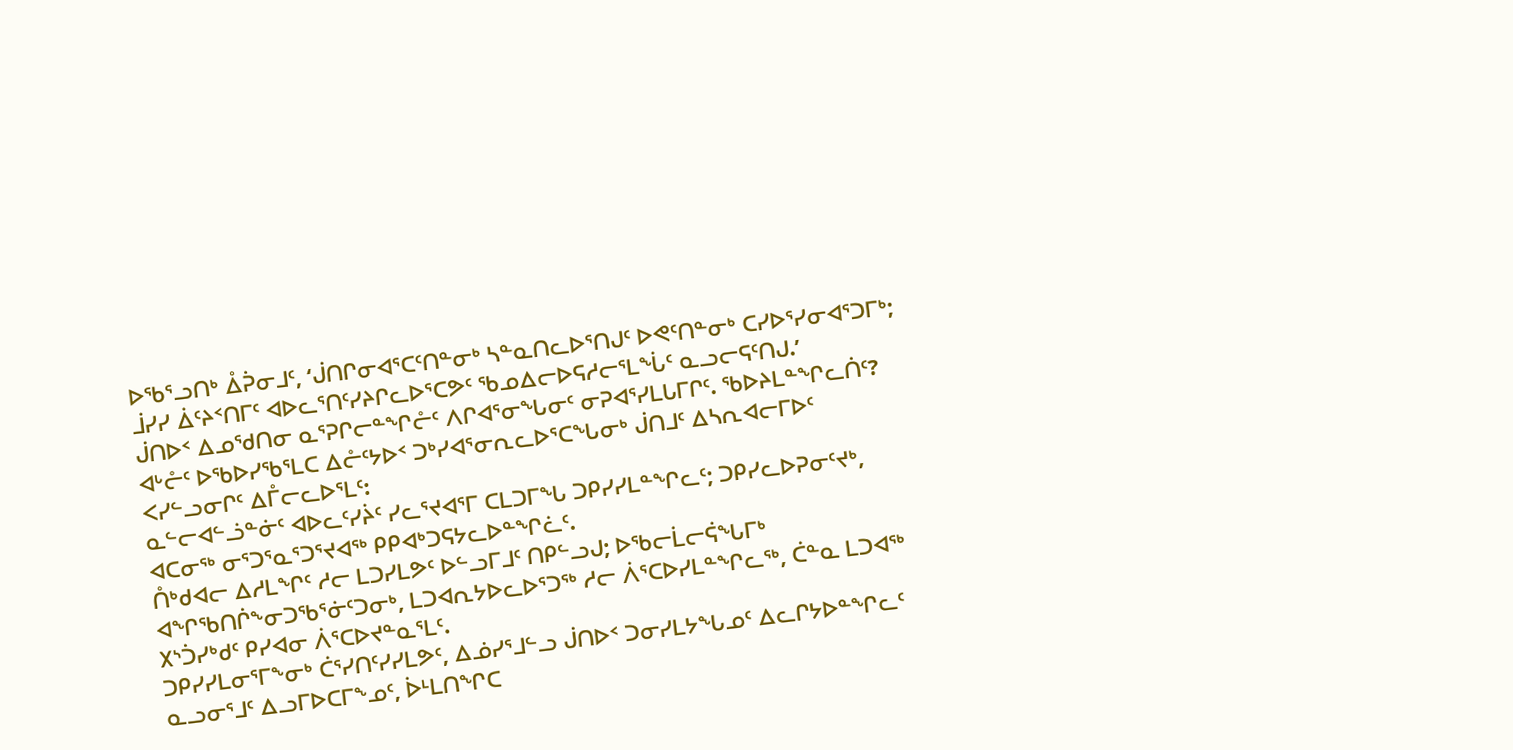ᐅᖃᕐᓗᑎᒃ ᐂᕉᓂᒧᑦ, ‘ᒎᑎᒋᓂᐊᕐᑕᑦᑎᓐᓂᒃ ᓴᓐᓇᑎᓚᐅᕐᑎᒍᑦ ᐅᕙᑦᑎᓐᓂᒃ ᑕᓯᐅᕐᓯᓂᐊᕐᑐᒥᒃ; ᒨᓯᓯ ᐄᑦᔨᑉᑎᒥᑦ ᐊᐅᓚᕐᑎᑦᓯᔨᒋᓚᐅᕐᑕᕗᑦ ᖃᓄᐃᓕᐅᕋᓱᓕᕐᒪᖔᑦ ᓇᓗᓕᕋᑦᑎᒍ.’
ᒎᑎᐅᑉ ᐃᓄᖁᑎᓂ ᓇᕐᕈᒋᓕᓐᖏᓔᑦ ᐱᒋᐊᕐᓂᖓᓂᑦ ᓂᕈᐊᕐᓯᒪᒐᒥᒋᑦ. ᖃᐅᔨᒪᓐᖏᓚᑏᑦ? ᐊᒡᓔᑦ ᐅᖃᐅᓯᖃᕐᒪᑕ ᐃᓔᑦᔭᐅᑉ ᑐᒃᓯᐊᕐᓂᕆᓚᐅᕐᑕᖓᓂᒃ ᒎᑎᒧᑦ ᐃᓴᕆᐊᓕᒥᐅᑦ ᐸᓯᓪᓗᓂᒋᑦ ᐃᒤᓕᓚᐅᕐᒪᑦ:
ᓇᓪᓕᐊᓪᓘᓐᓃᑦ ᐊᐅᓚᑦᓯᔩᑦ ᓯᓚᕐᔪᐊᕐᒥ ᑕᒪᑐᒥᖓ ᑐᑭᓯᓯᒪᓐᖏᓚᑦ; ᑐᑭᓯᓚᐅᕈᓂᑦᔪᒃ, ᐊᑕᓂᖅ ᓂᕐᑐᕐᓇᕐᑐᕐᔪᐊᖅ ᑭᑭᐊᒃᑐᕋᔭᓚᐅᓐᖏᓛᑦ.
ᑍᒃᑯᐊᓕ ᐃᓱᒪᖏᑦ ᓱᓕ ᒪᑐᓯᒪᕗᑦ ᐅᓪᓗᒥᒧᑦ ᑎᑭᓪᓗᒍ; ᐅᖃᓕᒫᓕᕌᖓᒥᒃ ᐊᖏᖃᑎᒌᖕᓂᑐᖃᕐᓃᑦᑐᓂᒃ, ᒪᑐᐊᕆᔭᐅᓚᐅᕐᑐᖅ ᓱᓕ ᐲᕐᑕᐅᓯᒪᓐᖏᓚᖅ, ᑖᓐᓇ ᒪᑐᐊᖅ ᙭ᔅᑑᓯᒃᑯᑦ ᑭᓯᐊᓂ ᐲᕐᑕᐅᔪᓐᓇᕐᒪᑦ.
ᑐᑭᓯᓯᒪᓂᕐᒥᖕᓂᒃ ᑖᕐᓯᑎᑦᓯᓯᒪᕗᑦ, ᐃᓅᓯᕐᒧᓪᓗ ᒎᑎᐅᑉ ᑐᓂᓯᒪᔭᖓᓄᑦ ᐃᓚᒋᔭᐅᓐᖏᓚᑦ ᓇᓗᓂᕐᒧᑦ ᐃᓗᒥᐅᑕᒥᖕᓄᑦ, ᐆᒻᒪᑎᖏᑕ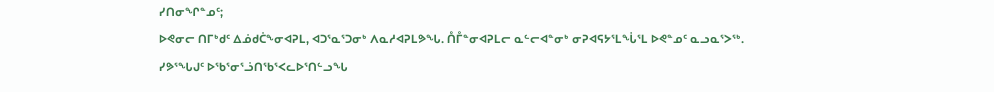ᓯᑎᓂᖏᓐᓄᑦ;
ᐅᕙᓂᓕ ᑎᒥᒃᑯᑦ ᐃᓅᑯᑖᖕᓂᐊᕈᒪ, ᐊᑐᕐᓇᕐᑐᓂᒃ ᐱᓇᓱᐊᕈᒪᕗᖓ. ᑍᒤᓐᓂᐊᕈᒪᓕ ᓇᓪᓕᐊᓐᓂᒃ ᓂᕈᐊᕋᔭᕐᒪᖔᕐᒪ ᐅᕙᓐᓄᑦ ᓇᓗᓇᕐᐳᖅ.
ᓯᕗᕐᖓᒍᑦ ᐅᖃᕐᓂᕐᓘᑎᖃᕐᐸᓚᐅᕐᑎᓪᓗᖓ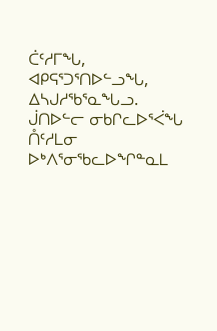ᑖᑦᓱᒥᖓ, ᐊᑭᕋᕐᑐᕐᑎᐅᓪᓗᖓ, ᐃᓴᒍᓱᖃᕐᓇᖓᓗ. ᒎᑎᐅᓪᓕ ᓂᑲᒋᓚᐅᕐᐹᖓ ᑍᑦᓱᒪᓂ ᐅᒃᐱᕐᓂᖃᓚᐅᖏᓐᓇᒪ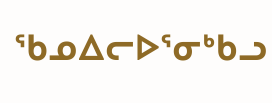ᖃᓄᐃᓕᐅᕐᓂᒃᑲᓗ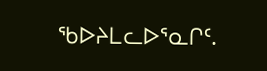ᖃᐅᔨᒪᓚᐅᕐᓇᒋᑦ.